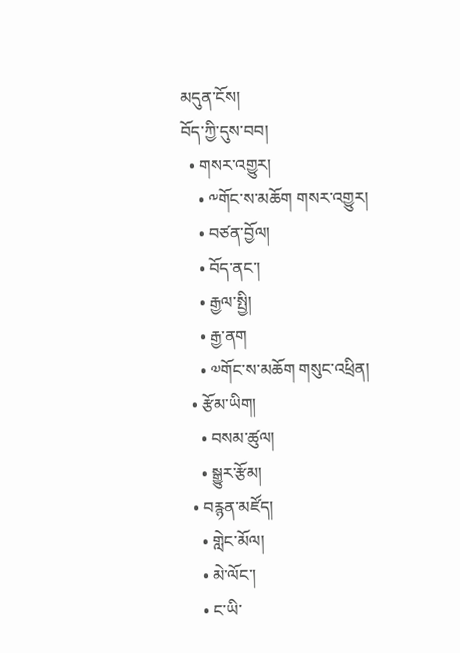མདུན་ངོས།
བོད་ཀྱི་དུས་བབ།
  • གསར་འགྱུར།
    • ༸གོང་ས་མཆོག གསར་འགྱུར།
    • བཙན་བྱོལ།
    • བོད་ནང་།
    • རྒྱལ་སྤྱི།
    • རྒྱ་ནག
    • ༧གོང་ས་མཆོག གསུང་འཕྲིན།
  • རྩོམ་ཡིག།
    • བསམ་ཚུལ།
    • སྒྱུར་རྩོམ།
  • བརྙན་མཛོད།
    • གླེང་མོལ།
    • མེ་ལོང་།
    • ང་ཡི་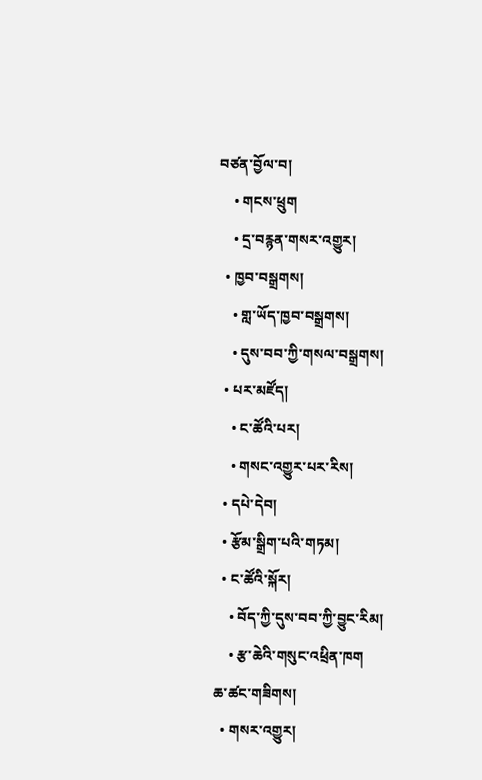བཙན་བྱོལ་བ།
    • གངས་ཕྲུག
    • དྲ་བརྙན་གསར་འགྱུར།
  • ཁྱབ་བསྒྲགས།
    • གླ་ཡོད་ཁྱབ་བསྒྲགས།
    • དུས་བབ་ཀྱི་གསལ་བསྒྲགས།
  • པར་མཛོད།
    • ང་ཚོའི་པར།
    • གསང་འགྱུར་པར་རིས།
  • དཔེ་དེབ།
  • རྩོམ་སྒྲིག་པའི་གཏམ།
  • ང་ཚོའི་སྐོར།
    • བོད་ཀྱི་དུས་བབ་ཀྱི་བྱུང་རིམ།
    • རྩ་ཆེའི་གསུང་འཕྲིན་ཁག
ཆ་ཚང་གཟིགས།
  • གསར་འགྱུར།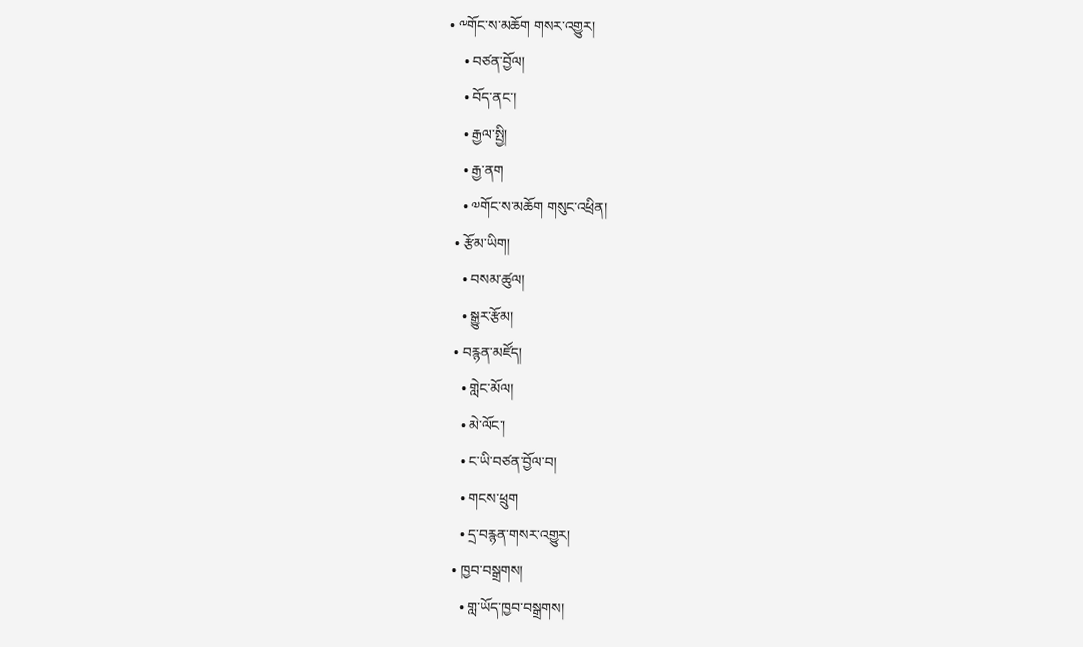• ༸གོང་ས་མཆོག གསར་འགྱུར།
    • བཙན་བྱོལ།
    • བོད་ནང་།
    • རྒྱལ་སྤྱི།
    • རྒྱ་ནག
    • ༧གོང་ས་མཆོག གསུང་འཕྲིན།
  • རྩོམ་ཡིག།
    • བསམ་ཚུལ།
    • སྒྱུར་རྩོམ།
  • བརྙན་མཛོད།
    • གླེང་མོལ།
    • མེ་ལོང་།
    • ང་ཡི་བཙན་བྱོལ་བ།
    • གངས་ཕྲུག
    • དྲ་བརྙན་གསར་འགྱུར།
  • ཁྱབ་བསྒྲགས།
    • གླ་ཡོད་ཁྱབ་བསྒྲགས།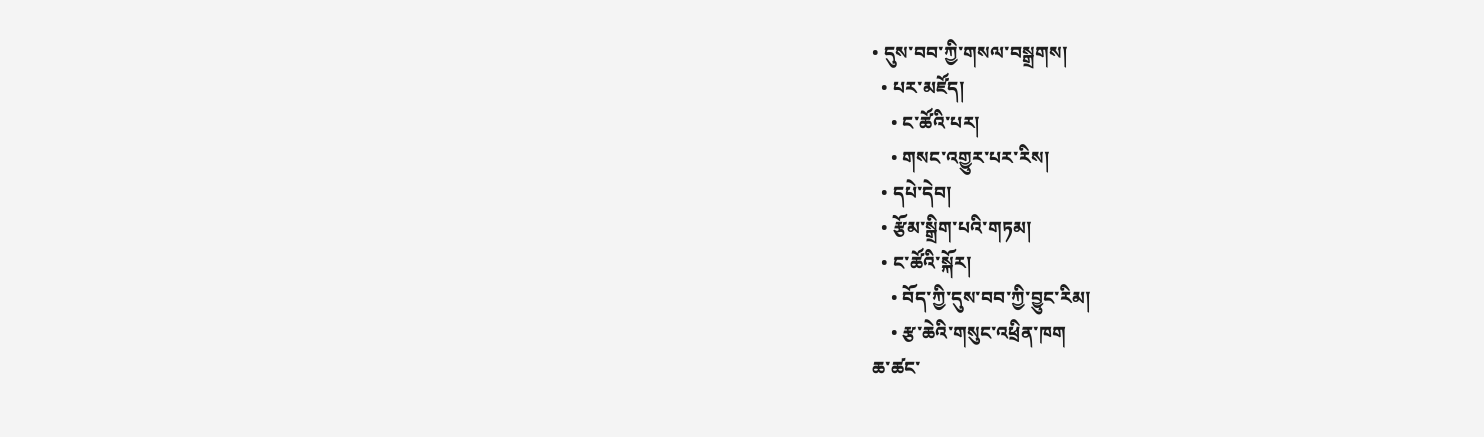• དུས་བབ་ཀྱི་གསལ་བསྒྲགས།
  • པར་མཛོད།
    • ང་ཚོའི་པར།
    • གསང་འགྱུར་པར་རིས།
  • དཔེ་དེབ།
  • རྩོམ་སྒྲིག་པའི་གཏམ།
  • ང་ཚོའི་སྐོར།
    • བོད་ཀྱི་དུས་བབ་ཀྱི་བྱུང་རིམ།
    • རྩ་ཆེའི་གསུང་འཕྲིན་ཁག
ཆ་ཚང་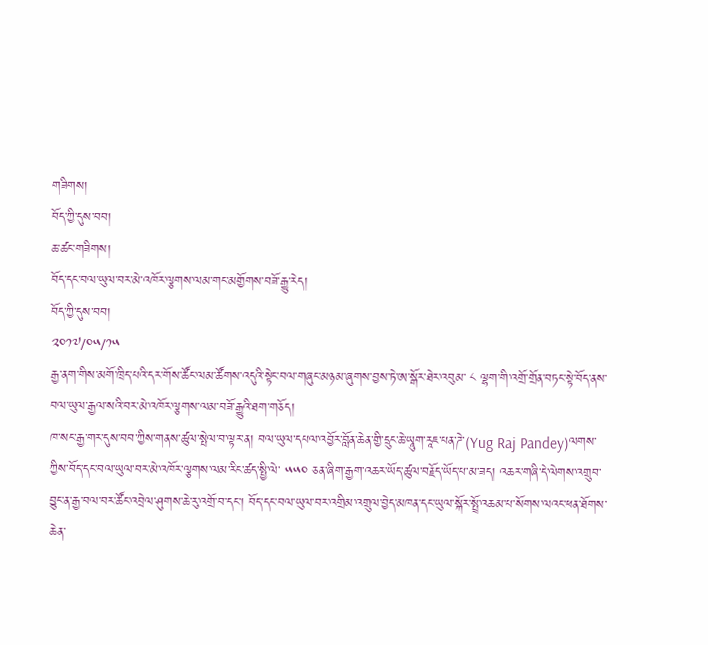གཟིགས།
བོད་ཀྱི་དུས་བབ།
ཆ་ཚང་གཟིགས།
བོད་དང་བལ་ཡུལ་བར་མེ་འཁོར་ལྕགས་ལམ་གང་མགྱོགས་བཟོ་རྒྱུ་རེད།
བོད་ཀྱི་དུས་བབ།
༢༠༡༧/༠༥/༡༥
རྒྱ་ནག་གིས་མགོ་ཁྲིད་པའི་དར་གོས་ཚོང་ལམ་ཚོགས་འདུའི་སྟེང་བལ་གཞུང་མཉམ་ཞུགས་བྱས་ཏེ་ཨ་སྒོར་ཐེར་འབུམ་ ༨ ལྷག་གི་འགྲོ་གྲོན་བཏང་སྟེ་བོད་ནས་བལ་ཡུལ་རྒྱལ་སའི་བར་མེ་འཁོར་ལྕགས་ལམ་བཟོ་རྒྱུའི་ཐག་གཅོད།
ཁ་སང་རྒྱ་གར་དུས་བབ་ཀྱིས་གནས་ཚུལ་སྤེལ་བ་ལྟར་ན། བལ་ཡུལ་དཔལ་འབྱོར་བློན་ཆེན་གྱི་དྲུང་ཆེ་ཡཱུག་རཱཇ་པན་ཌེ་(Yug Raj Pandey)ལགས་ཀྱིས་བོད་དང་བལ་ཡུལ་བར་མེ་འཁོར་ལྕགས་ལམ་རིང་ཚད་སྤྱི་ལེ་ ༥༥༠ ཅན་ཞིག་རྒྱག་འཆར་ཡོད་ཚུལ་བརྗོད་ཡོད་པ་མ་ཟད། འཆར་གཞི་དེ་ལེགས་འགྲུབ་བྱུང་ན་རྒྱ་བལ་བར་ཚོང་འབྲེལ་ཤུགས་ཆེ་རུ་འགྲོ་བ་དང་། བོད་དང་བལ་ཡུལ་བར་འགྲིམ་འགྲུལ་བྱེད་མཁན་དང་ཡུལ་སྐོར་སྤྲོ་འཆམ་པ་སོགས་ལའང་ཕན་ཐོགས་ཆེན་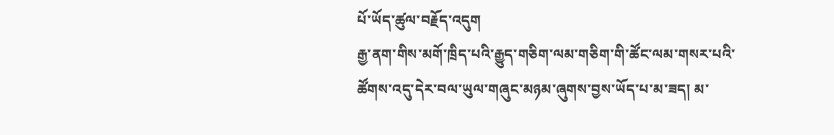པོ་ཡོད་ཚུལ་བརྗོད་འདུག
རྒྱ་ནག་གིས་མགོ་ཁྲིད་པའི་རྒྱུད་གཅིག་ལམ་གཅིག་གི་ཚོང་ལམ་གསར་པའི་ཚོགས་འདུ་དེར་བལ་ཡུལ་གཞུང་མཉམ་ཞུགས་བྱས་ཡོད་པ་མ་ཟད། མ་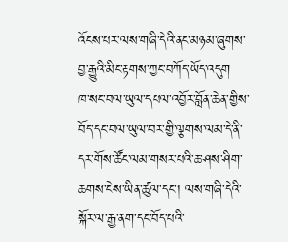འོངས་པར་ལས་གཞི་དེའི་ནང་མཉམ་ཞུགས་བྱ་རྒྱུའི་མིང་རྟགས་ཀྱང་བཀོད་ཡོད་འདུག
ཁ་སང་བལ་ཡུལ་དཔལ་འབྱོར་བློན་ཆེན་གྱིས་བོད་དང་བལ་ཡུལ་བར་གྱི་ལྕགས་ལམ་དེ་ནི་དར་གོས་ཚོང་ལམ་གསར་པའི་ཆ་ཤས་ཤིག་ཆགས་ངེས་ཡིན་ཚུལ་དང་། ལས་གཞི་དེའི་སྐོར་ལ་རྒྱ་ནག་དང་བོད་པའི་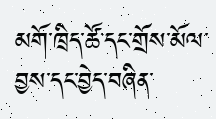མགོ་ཁྲིད་ཚོ་དང་གྲོས་མོལ་བྱས་དང་བྱེད་བཞིན་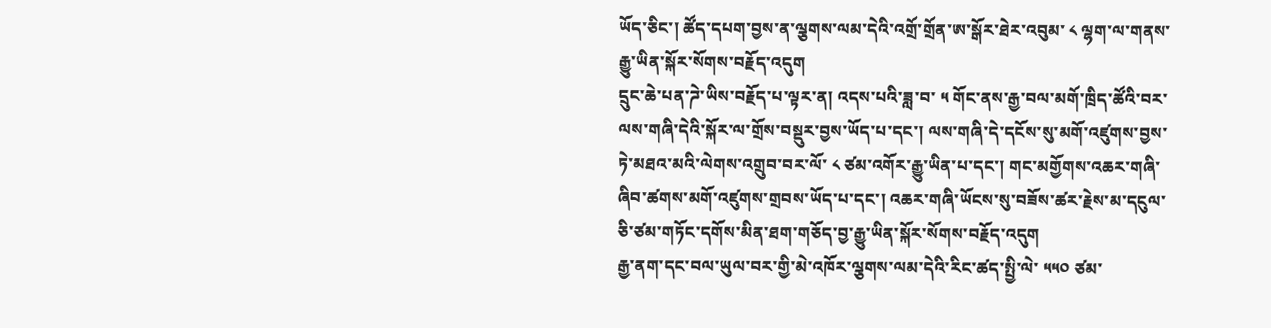ཡོད་ཅིང་། ཚོད་དཔག་བྱས་ན་ལྕགས་ལམ་དེའི་འགྲོ་གྲོན་ཨ་སྒོར་ཐེར་འབུམ་ ༨ ལྷག་ལ་གནས་རྒྱུ་ཡིན་སྐོར་སོགས་བརྗོད་འདུག
དྲུང་ཆེ་པན་ཌེ་ཡིས་བརྗོད་པ་ལྟར་ན། འདས་པའི་ཟླ་བ་ ༥ གོང་ནས་རྒྱ་བལ་མགོ་ཁྲིད་ཚོའི་བར་ལས་གཞི་དེའི་སྐོར་ལ་གྲོས་བསྡུར་བྱས་ཡོད་པ་དང་། ལས་གཞི་དེ་དངོས་སུ་མགོ་འཛུགས་བྱས་ཏེ་མཐའ་མའི་ལེགས་འགྲུབ་བར་ལོ་ ༨ ཙམ་འགོར་རྒྱུ་ཡིན་པ་དང་། གང་མགྱོགས་འཆར་གཞི་ཞིབ་ཚགས་མགོ་འཛུགས་གྲབས་ཡོད་པ་དང་། འཆར་གཞི་ཡོངས་སུ་བཟོས་ཚར་རྗེས་མ་དངུལ་ཅི་ཙམ་གཏོང་དགོས་མིན་ཐག་གཅོད་བྱ་རྒྱུ་ཡིན་སྐོར་སོགས་བརྗོད་འདུག
རྒྱ་ནག་དང་བལ་ཡུལ་བར་གྱི་མེ་འཁོར་ལྕགས་ལམ་དེའི་རིང་ཚད་སྤྱི་ལེ་ ༥༥༠ ཙམ་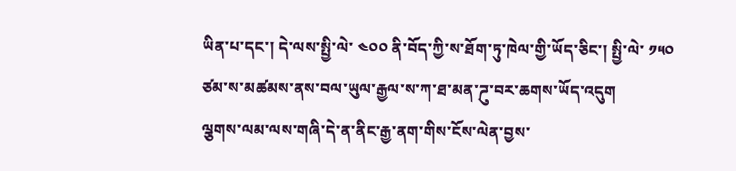ཡིན་པ་དང་། དེ་ལས་སྤྱི་ལེ་ ༤༠༠ ནི་བོད་ཀྱི་ས་ཐོག་ཏུ་ཁེལ་གྱི་ཡོད་ཅིང་། སྤྱི་ལེ་ ༡༥༠ ཙམ་ས་མཚམས་ནས་བལ་ཡུལ་རྒྱལ་ས་ཀ་ཐ་མན་ཌུ་བར་ཆགས་ཡོད་འདུག
ལྕགས་ལམ་ལས་གཞི་དེ་ན་ནིང་རྒྱ་ནག་གིས་ངོས་ལེན་བྱས་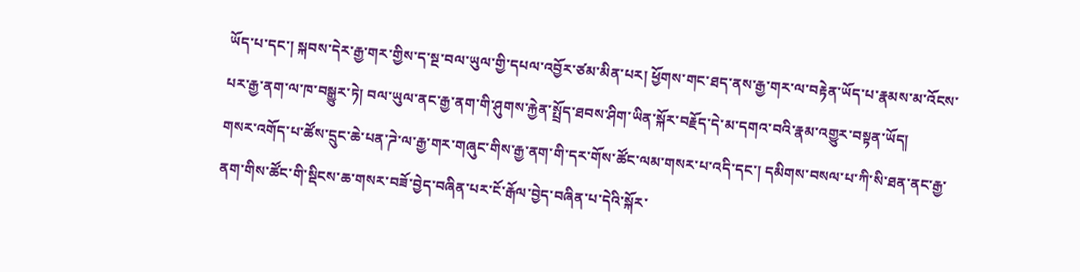ཡོད་པ་དང་། སྐབས་དེར་རྒྱ་གར་གྱིས་ད་སྔ་བལ་ཡུལ་གྱི་དཔལ་འབྱོར་ཙམ་མིན་པར། ཕྱོགས་གང་ཐད་ནས་རྒྱ་གར་ལ་བརྟེན་ཡོད་པ་རྣམས་མ་འོངས་པར་རྒྱ་ནག་ལ་ཁ་བསྒྱུར་ཏེ། བལ་ཡུལ་ནང་རྒྱ་ནག་གི་ཤུགས་རྐྱེན་སྤྲོད་ཐབས་ཤིག་ཡིན་སྐོར་བརྗོད་དེ་མ་དགའ་བའི་རྣམ་འགྱུར་བསྟན་ཡོད།
གསར་འགོད་པ་ཚོས་དྲུང་ཆེ་པན་ཌེ་ལ་རྒྱ་གར་གཞུང་གིས་རྒྱ་ནག་གི་དར་གོས་ཚོང་ལམ་གསར་པ་འདི་དང་། དམིགས་བསལ་པ་ཀི་སི་ཐན་ནང་རྒྱ་ནག་གིས་ཚོང་གི་སྡིངས་ཆ་གསར་བཟོ་བྱེད་བཞིན་པར་ངོ་རྒོལ་བྱེད་བཞིན་པ་དེའི་སྐོར་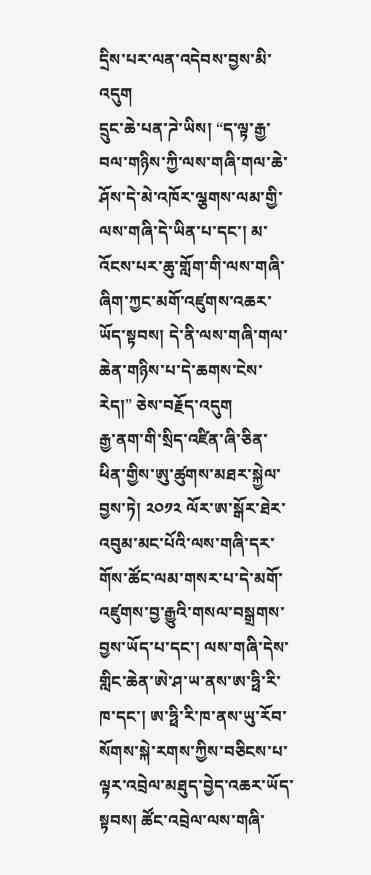དྲིས་པར་ལན་འདེབས་བྱས་མི་འདུག
དྲུང་ཆེ་པན་ཌེ་ཡིས། “ད་ལྟ་རྒྱ་བལ་གཉིས་ཀྱི་ལས་གཞི་གལ་ཆེ་ཤོས་དེ་མེ་འཁོར་ལྕགས་ལམ་གྱི་ལས་གཞི་དེ་ཡིན་པ་དང་། མ་འོངས་པར་ཆུ་གློག་གི་ལས་གཞི་ཞིག་ཀྱང་མགོ་འཛུགས་འཆར་ཡོད་སྟབས། དེ་ནི་ལས་གཞི་གལ་ཆེན་གཉིས་པ་དེ་ཆགས་ངེས་རེད།” ཅེས་བརྗོད་འདུག
རྒྱ་ནག་གི་སྲིད་འཛིན་ཞི་ཅིན་ཕིན་གྱིས་ཨུ་ཚུགས་མཐར་སྐྱེལ་བྱས་ཏེ། ༢༠༡༢ ལོར་ཨ་སྒོར་ཐེར་འབུམ་མང་པོའི་ལས་གཞི་དར་གོས་ཚོང་ལམ་གསར་པ་དེ་མགོ་འཛུགས་བྱ་རྒྱུའི་གསལ་བསྒྲགས་བྱས་ཡོད་པ་དང་། ལས་གཞི་དེས་གླིང་ཆེན་ཨེ་ཤ་ཡ་ནས་ཨ་ཧྥི་རི་ཁ་དང་། ཨ་ཧྥི་རི་ཁ་ནས་ཡུ་རོབ་སོགས་སྐེ་རགས་ཀྱིས་བཅིངས་པ་ལྟར་འབྲེལ་མཐུད་བྱེད་འཆར་ཡོད་སྟབས། ཚོང་འབྲེལ་ལས་གཞི་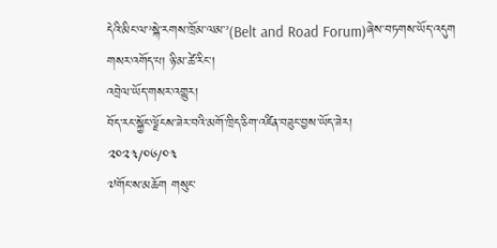དེའི་མིང་ལ་’སྐེ་རགས་ཁྲོམ་ལམ་’(Belt and Road Forum)ཞེས་བཏགས་ཡོད་འདུག
གསར་འགོད་པ། ཉི་མ་ཚེ་རིང་།
འབྲེལ་ཡོད་གསར་འགྱུར།
བོད་རང་སྐྱོང་ལྗོངས་ཟེར་བའི་མགོ་ཁྲིད་ཅིག་འཛིན་བཟུང་བྱས་ཡོད་ཟེར།
༢༠༢༣/༠༦/༠༣
༧གོང་ས་མཆོག གསུང་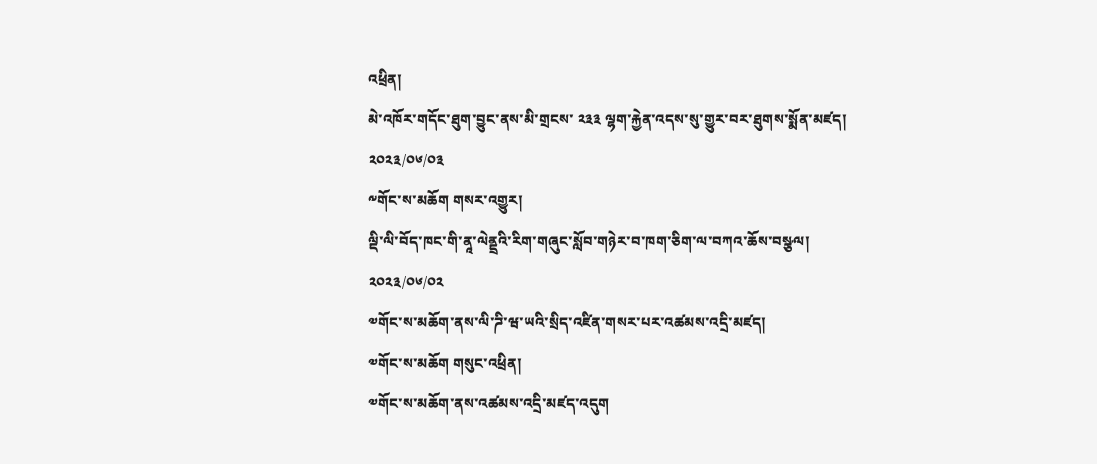འཕྲིན།
མེ་འཁོར་གདོང་ཐུག་བྱུང་ནས་མི་གྲངས་ ༢༣༣ ལྷག་རྐྱེན་འདས་སུ་གྱུར་བར་ཐུགས་སྨོན་མཛད།
༢༠༢༣/༠༦/༠༣
༸གོང་ས་མཆོག གསར་འགྱུར།
ལྡི་ལི་བོད་ཁང་གི་ནཱ་ལེནྡྲའི་རིག་གཞུང་སློབ་གཉེར་བ་ཁག་ཅིག་ལ་བཀའ་ཆོས་བསྩལ།
༢༠༢༣/༠༦/༠༢
༧གོང་ས་མཆོག་ནས་ལི་ཌི་ཝ་ཡའི་སྲིད་འཛིན་གསར་པར་འཚམས་འདྲི་མཛད།
༧གོང་ས་མཆོག གསུང་འཕྲིན།
༧གོང་ས་མཆོག་ནས་འཚམས་འདྲི་མཛད་འདུག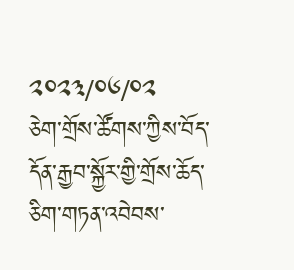༢༠༢༣/༠༦/༠༢
ཅེག་གྲོས་ཚོགས་ཀྱིས་བོད་དོན་རྒྱབ་སྐྱོར་གྱི་གྲོས་ཆོད་ཅིག་གཏན་འབེབས་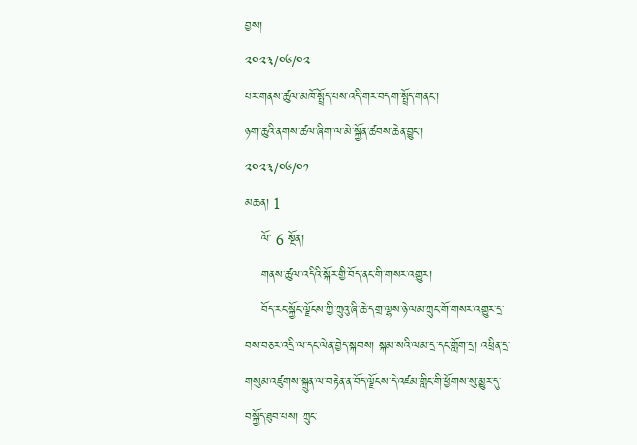བྱས།
༢༠༢༣/༠༦/༠༢
པར་གནས་ཚུལ་མཁོ་སྤྲོད་པས་འདི་གར་བདག་སྤྲོད་གནང་།
ཉག་ཆུའི་ནགས་ཚལ་ཞིག་ལ་མེ་སྐྱོན་ཚབས་ཆེན་བྱུང་།
༢༠༢༣/༠༦/༠༡
མཆན། 1
    ལོ་ 6 སྔོན།
    གནས་ཚུལ་འདིའི་སྐོར་གྱི་བོད་ནང་གི་གསར་འགྱུར།
    བོད་རང་སྐྱོང་ལྗོངས་ཀྱི་ཀྲུའུ་ཞི་ཆེ་དགྲ་ལྷས་ཉེ་ལམ་ཀྲུང་གོ་གསར་འགྱུར་དྲ་བས་བཅར་འདྲི་ལ་དང་ལེན་བྱེད་སྐབས། སྐམ་སའི་ལམ་དྲ་དང་གློག་དྲ། འཕྲིན་དྲ་གསུམ་འཛུགས་སྐྲུན་ལ་བརྟེན་ན་བོད་ལྗོངས་དེ་འཛམ་གླིང་གི་ཕྱོགས་སུ་མྱུར་དུ་བསྐྱོད་ཐུབ་པས། ཀྲུང་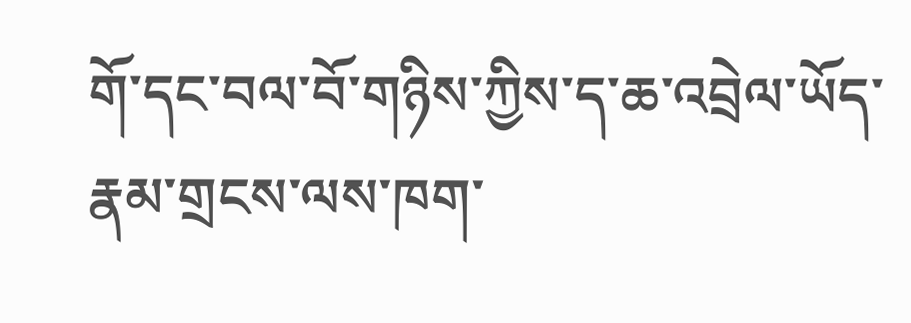གོ་དང་བལ་བོ་གཉིས་ཀྱིས་ད་ཆ་འབྲེལ་ཡོད་རྣམ་གྲངས་ལས་ཁག་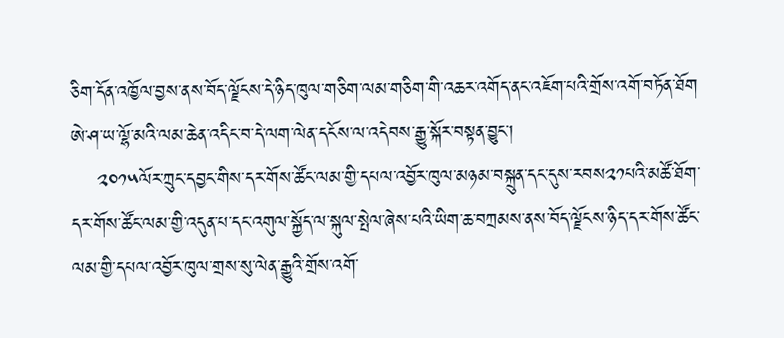ཅིག་དོན་འཁྱོལ་བྱས་ནས་བོད་ལྗོངས་དེ་ཉིད་ཁུལ་གཅིག་ལམ་གཅིག་གི་འཆར་འགོད་ནང་འཇོག་པའི་གྲོས་འགོ་བཏོན་ཐོག ཨེ་ཤ་ཡ་ལྷོ་མའི་ལམ་ཆེན་འདིང་བ་དེ་ལག་ལེན་དངོས་ལ་འདེབས་རྒྱུ་སྐོར་བསྟན་བྱུང་།
    ༢༠༡༥ལོར་ཀྲུང་དབྱང་གིས་དར་གོས་ཚོང་ལམ་གྱི་དཔལ་འབྱོར་ཁུལ་མཉམ་བསྐྲུན་དང་དུས་རབས༢༡པའི་མཚོ་ཐོག་དར་གོས་ཚོང་ལམ་གྱི་འདུན་པ་དང་འགུལ་སྐྱོད་ལ་སྐུལ་སྤེལ་ཞེས་པའི་ཡིག་ཆ་བཀྲམས་ནས་བོད་ལྗོངས་ཉིད་དར་གོས་ཚོང་ལམ་གྱི་དཔལ་འབྱོར་ཁུལ་གྲས་སུ་ལེན་རྒྱུའི་གྲོས་འགོ་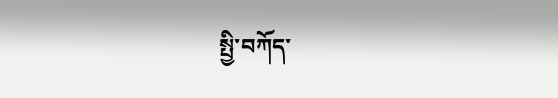སྤྱི་བཀོད་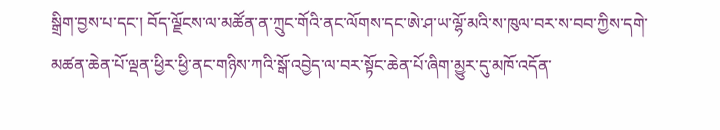སྒྲིག་བྱས་པ་དང་། བོད་ལྗོངས་ལ་མཚོན་ན་ཀྲུང་གོའི་ནང་ལོགས་དང་ཨེ་ཤ་ཡ་ལྷོ་མའི་ས་ཁུལ་བར་ས་བབ་ཀྱིས་དགེ་མཚན་ཆེན་པོ་ལྡན་ཕྱིར་ཕྱི་ནང་གཉིས་ཀའི་སྒོ་འབྱེད་ལ་བར་སྟོང་ཆེན་པོ་ཞིག་མྱུར་དུ་མཁོ་འདོན་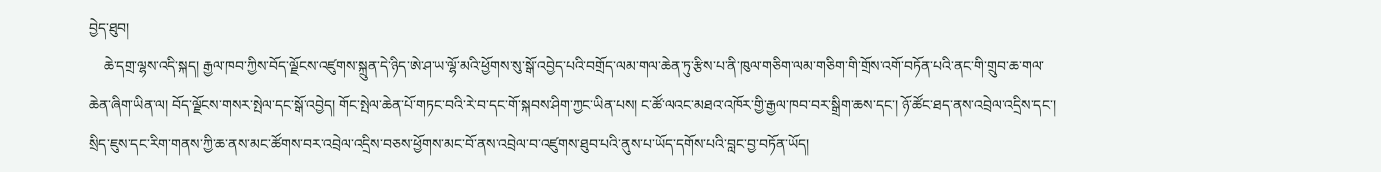བྱེད་ཐུབ།
    ཆེ་དགྲ་ལྷས་འདི་སྐད། རྒྱལ་ཁབ་ཀྱིས་བོད་ལྗོངས་འཛུགས་སྐྲུན་དེ་ཉིད་ཨེ་ཤ་ཡ་ལྷོ་མའི་ཕྱོགས་སུ་སྒོ་འབྱེད་པའི་བགྲོད་ལམ་གལ་ཆེན་ཏུ་རྩིས་པ་ནི་ཁུལ་གཅིག་ལམ་གཅིག་གི་གྲོས་འགོ་བཏོན་པའི་ནང་གི་གྲུབ་ཆ་གལ་ཆེན་ཞིག་ཡིན་ལ། བོད་ལྗོངས་གསར་སྤེལ་དང་སྒོ་འབྱེད། གོང་སྤེལ་ཆེན་པོ་གཏང་བའི་རེ་བ་དང་གོ་སྐབས་ཤིག་ཀྱང་ཡིན་པས། ང་ཚོ་ལའང་མཐའ་འཁོར་གྱི་རྒྱལ་ཁབ་བར་སྒྲིག་ཆས་དང་། ཉོ་ཚོང་ཐད་ནས་འབྲེལ་འདྲིས་དང་། སྲིད་ཇུས་དང་རིག་གནས་ཀྱི་ཆ་ནས་མང་ཚོགས་བར་འབྲེལ་འདྲིས་བཅས་ཕྱོགས་མང་བོ་ནས་འབྲེལ་བ་འཛུགས་ཐུབ་པའི་ནུས་པ་ཡོད་དགོས་པའི་བླང་བྱ་བཏོན་ཡོད།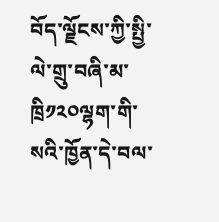བོད་ལྗོངས་ཀྱི་སྤྱི་ལེ་གྲུ་བཞི་མ་ཁྲི༡༢༠ལྷག་གི་སའི་ཁྱོན་དེ་བལ་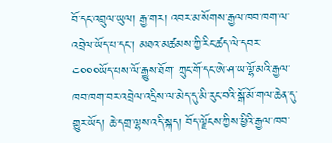བོ་དང་འབྲུལ་ཡུལ། རྒྱ་གར། འབར་མ་སོགས་རྒྱལ་ཁབ་ཁག་ལ་འབྲེལ་ཡོད་པ་དང་། མཐའ་མཚམས་ཀྱི་རིང་ཚད་ལེ་དབར་༤༠༠༠ཡོད་པས་ལོ་རྒྱུས་ཐོག་ ཀྲུང་གོ་དང་ཨེ་ཤ་ཡ་ལྷོ་མའི་རྒྱལ་ཁབ་ཁག་བར་འབྲེལ་འདྲིས་ལ་མེད་དུ་མི་རུང་བའི་སྒོ་མོ་གལ་ཆེན་དུ་གྱུར་ཡོད། ཆེ་དགྲ་ལྷས་འདི་སྐད། བོད་ལྗོངས་ཀྱིས་ཕྱིའི་རྒྱལ་ཁབ་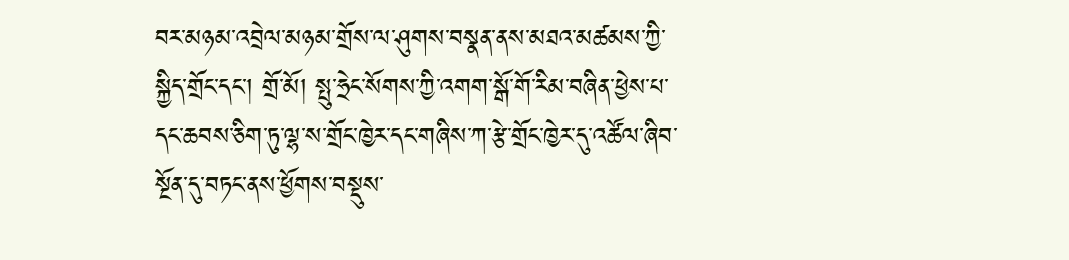བར་མཉམ་འབྲེལ་མཉམ་གྲོས་ལ་ཤུགས་བསྣན་ནས་མཐའ་མཚམས་ཀྱི་སྐྱིད་གྲོང་དང་། གྲོ་མོ། སྤུ་ཧྲེང་སོགས་ཀྱི་འགག་སྒོ་གོ་རིམ་བཞིན་ཕྱེས་པ་དང་ཆབས་ཅིག་ཏུ་ལྷ་ས་གྲོང་ཁྱེར་དང་གཞིས་ཀ་རྩེ་གྲོང་ཁྱེར་དུ་འཚོལ་ཞིབ་སྔོན་དུ་བཏང་ནས་ཕྱོགས་བསྡུས་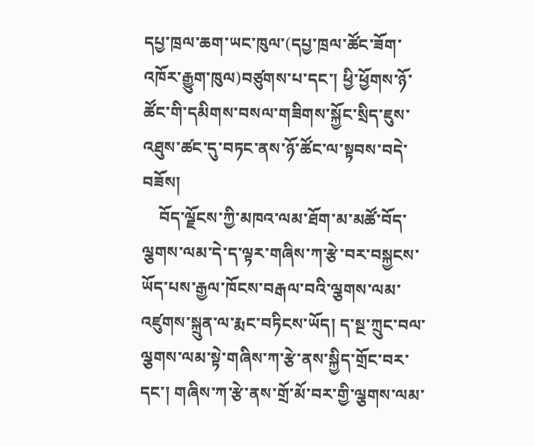དཔྱ་ཁྲལ་ཆག་ཡང་ཁུལ་(དཔྱ་ཁྲལ་ཚོང་ཟོག་འཁོར་རྒྱུག་ཁུལ)བཙུགས་པ་དང་། ཕྱི་ཕྱོགས་ཉོ་ཚོང་གི་དམིགས་བསལ་གཟིགས་སྐྱོང་སྲིད་ཇུས་འཐུས་ཚང་དུ་བཏང་ནས་ཉོ་ཚོང་ལ་སྟབས་བདེ་བཟོས།
    བོད་ལྗོངས་ཀྱི་མཁའ་ལམ་ཐོག་མ་མཚོ་བོད་ལྕགས་ལམ་དེ་ད་ལྟར་གཞིས་ཀ་རྩེ་བར་བསྐྱངས་ཡོད་པས་རྒྱལ་ཁོངས་བརྒལ་བའི་ལྕགས་ལམ་འཛུགས་སྐྲུན་ལ་རྨང་བཏིངས་ཡོད། ད་སྔ་ཀྲུང་བལ་ལྕགས་ལམ་སྟེ་གཞིས་ཀ་རྩེ་ནས་སྐྱིད་གྲོང་བར་དང་། གཞིས་ཀ་རྩེ་ནས་གྲོ་མོ་བར་གྱི་ལྕགས་ལམ་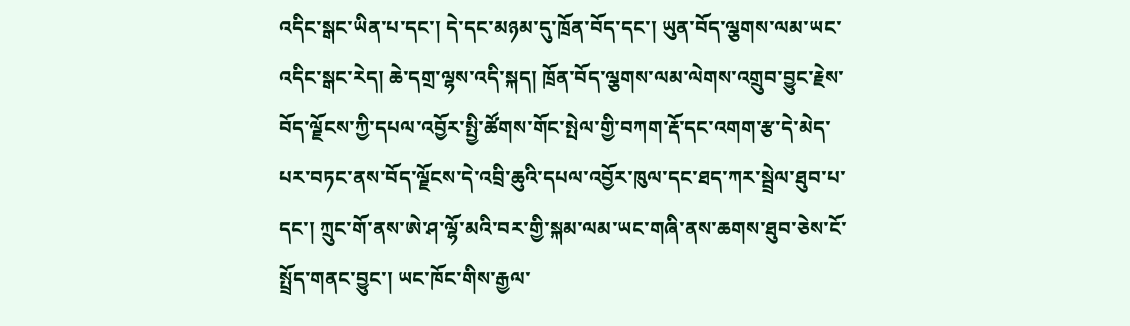འདིང་སྒང་ཡིན་པ་དང་། དེ་དང་མཉམ་དུ་ཁྲོན་བོད་དང་། ཡུན་བོད་ལྕགས་ལམ་ཡང་འདིང་སྒང་རེད། ཆེ་དགྲ་ལྷས་འདི་སྐད། ཁྲོན་བོད་ལྕགས་ལམ་ལེགས་འགྲུབ་བྱུང་རྗེས་བོད་ལྗོངས་ཀྱི་དཔལ་འབྱོར་སྤྱི་ཚོགས་གོང་སྤེལ་གྱི་བཀག་རྡོ་དང་འགག་རྩ་དེ་མེད་པར་བཏང་ནས་བོད་ལྗོངས་དེ་འབྲི་ཆུའི་དཔལ་འབྱོར་ཁུལ་དང་ཐད་ཀར་སྦྲེལ་ཐུབ་པ་དང་། ཀྲུང་གོ་ནས་ཨེ་ཤ་ལྷོ་མའི་བར་གྱི་སྐམ་ལམ་ཡང་གཞི་ནས་ཆགས་ཐུབ་ཅེས་ངོ་སྤྲོད་གནང་བྱུང་། ཡང་ཁོང་གིས་རྒྱལ་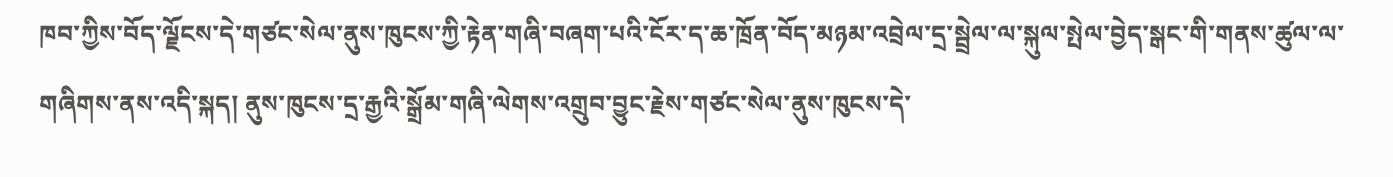ཁབ་ཀྱིས་བོད་ལྗོངས་དེ་གཙང་སེལ་ནུས་ཁུངས་ཀྱི་རྟེན་གཞི་བཞག་པའི་ངོར་ད་ཆ་ཁྲོན་བོད་མཉམ་འབྲེལ་དྲ་སྦྲེལ་ལ་སྐུལ་སྤེལ་བྱེད་སྒང་གི་གནས་ཚུལ་ལ་གཞིགས་ནས་འདི་སྐད། ནུས་ཁུངས་དྲ་རྒྱའི་སྒྲོམ་གཞི་ལེགས་འགྲུབ་བྱུང་རྗེས་གཙང་སེལ་ནུས་ཁུངས་དེ་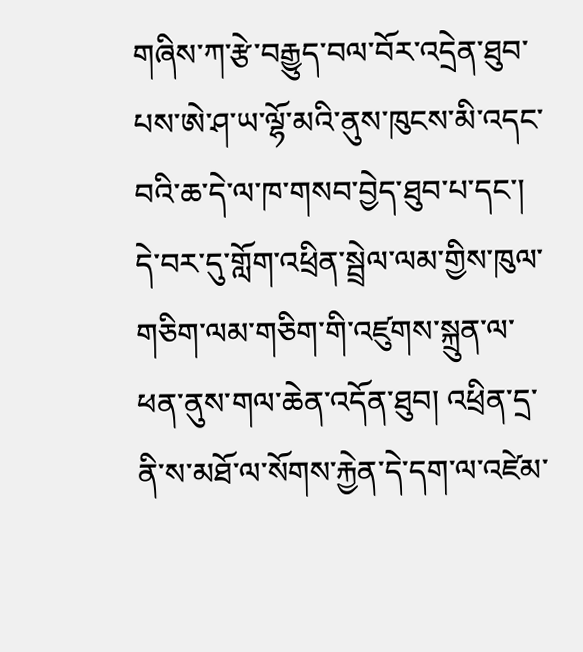གཞིས་ཀ་རྩེ་བརྒྱུད་བལ་བོར་འདྲེན་ཐུབ་པས་ཨེ་ཤ་ཡ་ལྷོ་མའི་ནུས་ཁུངས་མི་འདང་བའི་ཆ་དེ་ལ་ཁ་གསབ་བྱེད་ཐུབ་པ་དང་། དེ་བར་དུ་གློག་འཕྲིན་སྦྲེལ་ལམ་གྱིས་ཁུལ་གཅིག་ལམ་གཅིག་གི་འཛུགས་སྐྲུན་ལ་ཕན་ནུས་གལ་ཆེན་འདོན་ཐུབ། འཕྲིན་དྲ་ནི་ས་མཐོ་ལ་སོགས་རྐྱེན་དེ་དག་ལ་འཛེམ་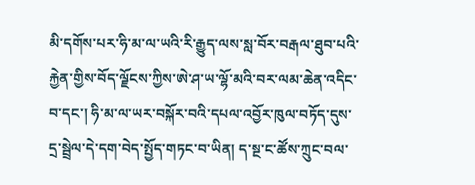མི་དགོས་པར་ཧི་མ་ལ་ཡའི་རི་རྒྱུད་ལས་སླ་བོར་བརྒལ་ཐུབ་པའི་རྐྱེན་གྱིས་བོད་ལྗོངས་ཀྱིས་ཨེ་ཤ་ཡ་ལྷོ་མའི་བར་ལམ་ཆེན་འདིང་བ་དང་། ཧི་མ་ལ་ཡར་བསྐོར་བའི་དཔལ་འབྱོར་ཁུལ་བཏོད་དུས་དྲ་སྦྲེལ་དེ་དག་བེད་སྤྱོད་གཏང་བ་ཡིན། ད་སྔ་ང་ཚོས་ཀྲུང་བལ་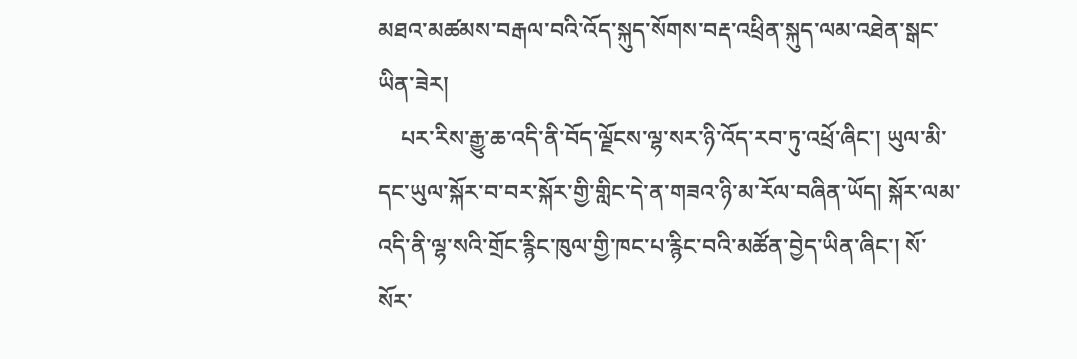མཐའ་མཚམས་བརྒལ་བའི་འོད་སྐུད་སོགས་བརྡ་འཕྲིན་སྐུད་ལམ་འཐེན་སྒང་ཡིན་ཟེར།
    པར་རིས་རྒྱུ་ཆ་འདི་ནི་བོད་ལྗོངས་ལྷ་སར་ཉི་འོད་རབ་ཏུ་འཕྲོ་ཞིང་། ཡུལ་མི་དང་ཡུལ་སྐོར་བ་བར་སྐོར་གྱི་གླིང་དེ་ན་གཟའ་ཉི་མ་རོལ་བཞིན་ཡོད། སྐོར་ལམ་འདི་ནི་ལྷ་སའི་གྲོང་རྙིང་ཁུལ་གྱི་ཁང་པ་རྙིང་བའི་མཚོན་བྱེད་ཡིན་ཞིང་། སོ་སོར་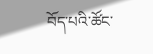བོད་པའི་ཚོང་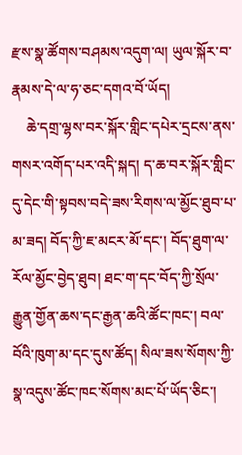རྫས་སྣ་ཚོགས་བཤམས་འདུག་ལ། ཡུལ་སྐོར་བ་རྣམས་དེ་ལ་ཧ་ཅང་དགའ་བོ་ཡོད།
    ཆེ་དགྲ་ལྷས་བར་སྐོར་གླིང་དཔེར་དྲངས་ནས་གསར་འགོད་པར་འདི་སྐད། ད་ཆ་བར་སྐོར་གླིང་དུ་དེང་གི་སྟབས་བདེ་ཟས་རིགས་ལ་མྱོང་ཐུབ་པ་མ་ཟད། བོད་ཀྱི་ཇ་མངར་མོ་དང་། བོད་ཐུག་ལ་རོལ་མྱོང་བྱེད་ཐུབ། ཐང་ག་དང་བོད་ཀྱི་སྲོལ་རྒྱུན་གྱོན་ཆས་དང་རྒྱན་ཆའི་ཚོང་ཁང་། བལ་བོའི་ཁུག་མ་དང་དུས་ཚོད། སིལ་ཟས་སོགས་ཀྱི་སྣ་འདུས་ཚོང་ཁང་སོགས་མང་པོ་ཡོད་ཅིང་།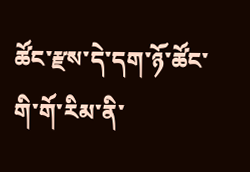ཚོང་རྫས་དེ་དག་ཉོ་ཚོང་གི་གོ་རིམ་ནི་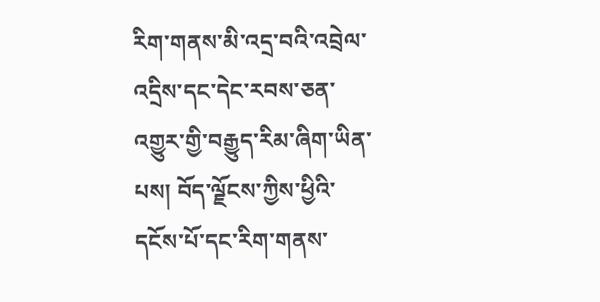རིག་གནས་མི་འདྲ་བའི་འབྲེལ་འདྲིས་དང་དེང་རབས་ཅན་འགྱུར་གྱི་བརྒྱུད་རིམ་ཞིག་ཡིན་པས། བོད་ལྗོངས་ཀྱིས་ཕྱིའི་དངོས་པོ་དང་རིག་གནས་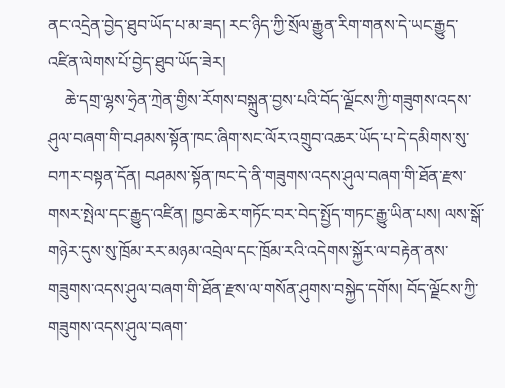ནང་འདྲེན་བྱེད་ཐུབ་ཡོད་པ་མ་ཟད། རང་ཉིད་ཀྱི་སྲོལ་རྒྱུན་རིག་གནས་དེ་ཡང་རྒྱུད་འཛིན་ལེགས་པོ་བྱེད་ཐུབ་ཡོད་ཟེར།
    ཆེ་དགྲ་ལྷས་ཧྲེན་ཀྲེན་གྱིས་རོགས་བསྐྲུན་བྱས་པའི་བོད་ལྗོངས་ཀྱི་གཟུགས་འདས་ཤུལ་བཞག་གི་བཤམས་སྟོན་ཁང་ཞིག་སང་ལོར་འགྲུབ་འཆར་ཡོད་པ་དེ་དམིགས་སུ་བཀར་བསྟན་དོན། བཤམས་སྟོན་ཁང་དེ་ནི་གཟུགས་འདས་ཤུལ་བཞག་གི་ཐོན་རྫས་གསར་སྤེལ་དང་རྒྱུད་འཛིན། ཁྱབ་ཆེར་གཏོང་བར་བེད་སྤྱོད་གཏང་རྒྱུ་ཡིན་པས། ལས་སྒོ་གཉེར་དུས་སུ་ཁྲོམ་རར་མཉམ་འབྲེལ་དང་ཁྲོམ་རའི་འདེགས་སྐྱོར་ལ་བརྟེན་ནས་གཟུགས་འདས་ཤུལ་བཞག་གི་ཐོན་རྫས་ལ་གསོན་ཤུགས་བསྐྱེད་དགོས། བོད་ལྗོངས་ཀྱི་གཟུགས་འདས་ཤུལ་བཞག་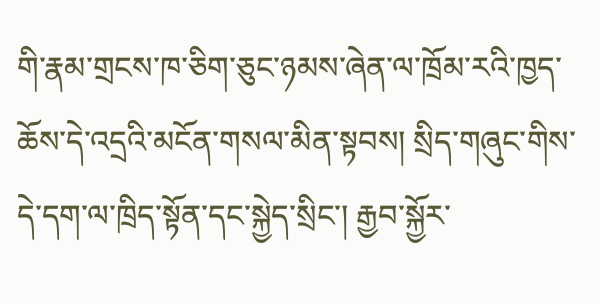གི་རྣམ་གྲངས་ཁ་ཅིག་ཅུང་ཉམས་ཞེན་ལ་ཁྲོམ་རའི་ཁྱད་ཆོས་དེ་འདྲའི་མངོན་གསལ་མིན་སྟབས། སྲིད་གཞུང་གིས་དེ་དག་ལ་ཁྲིད་སྟོན་དང་སྐྱེད་སྲིང་། རྒྱབ་སྐྱོར་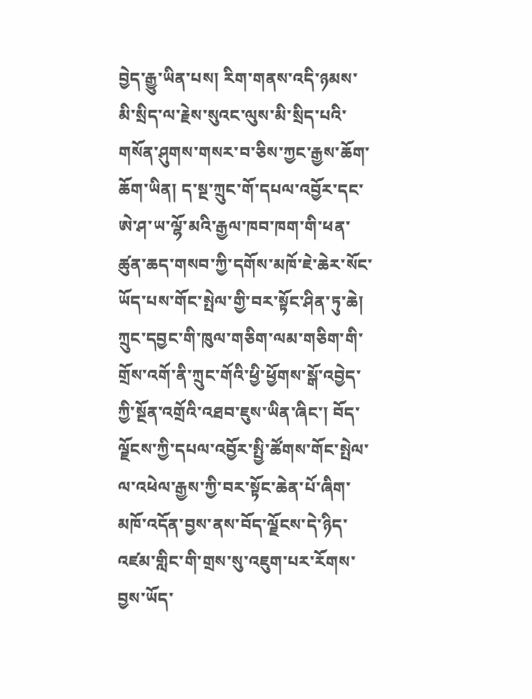བྱེད་རྒྱུ་ཡིན་པས། རིག་གནས་འདི་ཉམས་མི་སྲིད་ལ་རྗེས་སུའང་ལུས་མི་སྲིད་པའི་གསོན་ཤུགས་གསར་བ་ཅིས་ཀྱང་རྒྱས་ཆོག་ཆོག་ཡིན། ད་སྔ་ཀྲུང་གོ་དཔལ་འབྱོར་དང་ཨེ་ཤ་ཡ་ལྷོ་མའི་རྒྱལ་ཁབ་ཁག་གི་ཕན་ཚུན་ཆད་གསབ་ཀྱི་དགོས་མཁོ་ཇེ་ཆེར་སོང་ཡོད་པས་གོང་སྤེལ་གྱི་བར་སྟོང་ཤིན་ཏུ་ཆེ། ཀྲུང་དབྱང་གི་ཁུལ་གཅིག་ལམ་གཅིག་གི་གྲོས་འགོ་ནི་ཀྲུང་གོའི་ཕྱི་ཕྱོགས་སྒོ་འབྱེད་ཀྱི་སྔོན་འགྲོའི་འཐབ་ཇུས་ཡིན་ཞིང་། བོད་ལྗོངས་ཀྱི་དཔལ་འབྱོར་སྤྱི་ཚོགས་གོང་སྤེལ་ལ་འཕེལ་རྒྱས་ཀྱི་བར་སྟོང་ཆེན་པོ་ཞིག་མཁོ་འདོན་བྱས་ནས་བོད་ལྗོངས་དེ་ཉིད་འཛམ་གླིང་གི་གྲས་སུ་འཇུག་པར་རོགས་བྱས་ཡོད་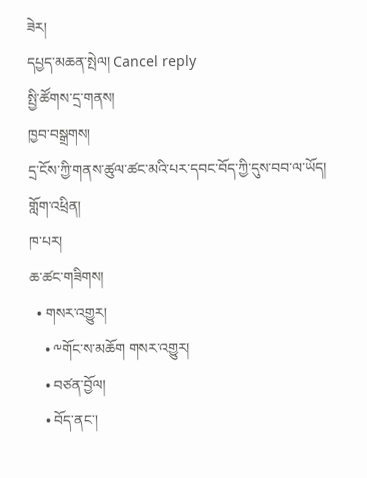ཟེར།
དཔྱད་མཆན་སྤེལ། Cancel reply
སྤྱི་ཚོགས་དྲ་གནས།
ཁྱབ་བསྒྲགས།
དྲ་ངོས་ཀྱི་གནས་ཚུལ་ཚང་མའི་པར་དབང་བོད་ཀྱི་དུས་བབ་ལ་ཡོད།
གློག་འཕྲིན།
ཁ་པར།
ཆ་ཚང་གཟིགས།
  • གསར་འགྱུར།
    • ༸གོང་ས་མཆོག གསར་འགྱུར།
    • བཙན་བྱོལ།
    • བོད་ནང་།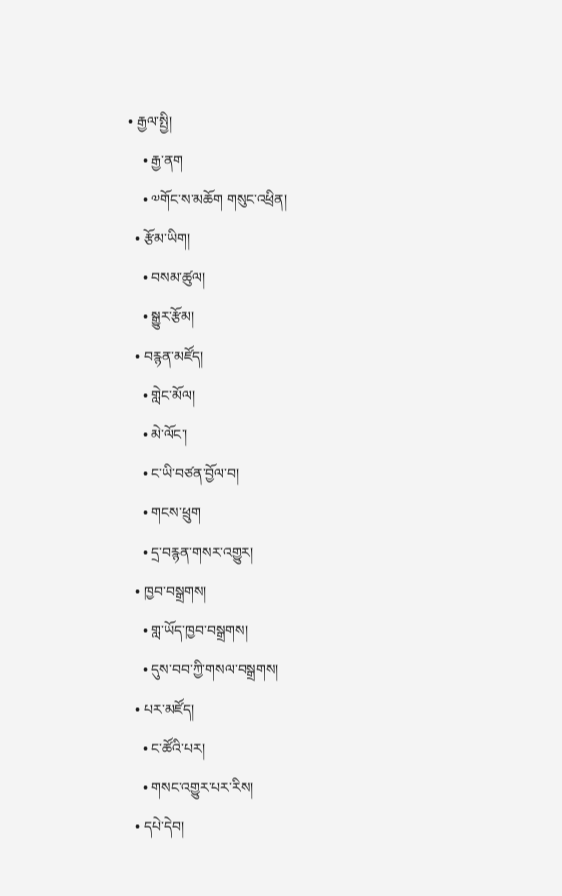• རྒྱལ་སྤྱི།
    • རྒྱ་ནག
    • ༧གོང་ས་མཆོག གསུང་འཕྲིན།
  • རྩོམ་ཡིག།
    • བསམ་ཚུལ།
    • སྒྱུར་རྩོམ།
  • བརྙན་མཛོད།
    • གླེང་མོལ།
    • མེ་ལོང་།
    • ང་ཡི་བཙན་བྱོལ་བ།
    • གངས་ཕྲུག
    • དྲ་བརྙན་གསར་འགྱུར།
  • ཁྱབ་བསྒྲགས།
    • གླ་ཡོད་ཁྱབ་བསྒྲགས།
    • དུས་བབ་ཀྱི་གསལ་བསྒྲགས།
  • པར་མཛོད།
    • ང་ཚོའི་པར།
    • གསང་འགྱུར་པར་རིས།
  • དཔེ་དེབ།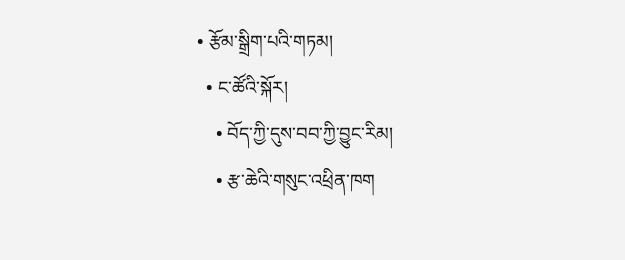• རྩོམ་སྒྲིག་པའི་གཏམ།
  • ང་ཚོའི་སྐོར།
    • བོད་ཀྱི་དུས་བབ་ཀྱི་བྱུང་རིམ།
    • རྩ་ཆེའི་གསུང་འཕྲིན་ཁག